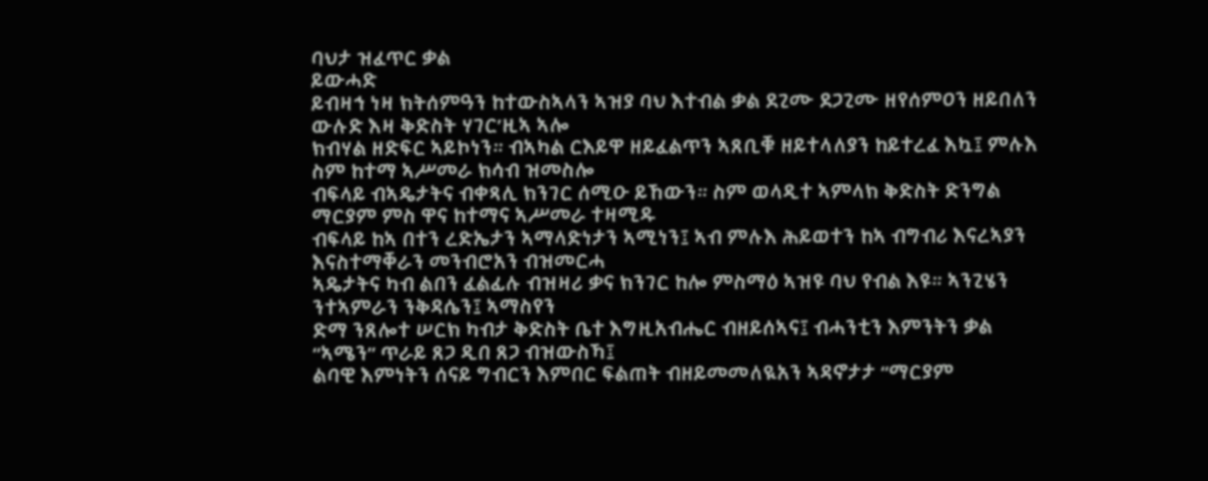ባህታ ዝፈጥር ቃል
ይውሓድ
ይብዛኅ ነዛ ክትሰምዓን ከተውስኣላን ኣዝያ ባህ እተብል ቃል ደጊሙ ደጋጊሙ ዘየሰምዐን ዘይበለን ውሉድ እዛ ቅድስት ሃገር’ዚኣ ኣሎ
ክብሃል ዘድፍር ኣይኮነን። ብኣካል ርእይዋ ዘይፈልጥን ኣጸቢቑ ዘይተላለያን ከይተረፈ እኳ፤ ምሉእ ስም ከተማ ኣሥመራ ክሳብ ዝመስሎ
ብፍላይ ብኣዴታትና ብቀጻሊ ክንገር ሰሚዑ ይኸውን። ስም ወላዲተ ኣምላክ ቅድስት ድንግል ማርያም ምስ ዋና ከተማና ኣሥመራ ተዛሚዱ
ብፍላይ ከኣ በተን ረድኤታን ኣማላድነታን ኣሚነን፤ ኣብ ምሉእ ሕይወተን ከኣ ብግብሪ እናረኣያን እናስተማቐራን መንብሮአን ብዝመርሓ
ኣዴታትና ካብ ልበን ፈልፊሉ ብዝዛሪ ቃና ክንገር ከሎ ምስማዕ ኣዝዩ ባህ የብል እዩ። ኣንጊሄን ንተኣምራን ንቅዳሴን፤ ኣማስየን
ድማ ንጸሎተ ሠርክ ካብታ ቅድስት ቤተ እግዚአብሔር ብዘይሰኣና፤ ብሓንቲን እምንትን ቃል “ኣሜን” ጥራይ ጸጋ ዲበ ጸጋ ብዝውስኻ፤
ልባዊ እምነትን ሰናይ ግብርን እምበር ፍልጠት ብዘይመመለዪአን ኣዳኖታታ “ማርያም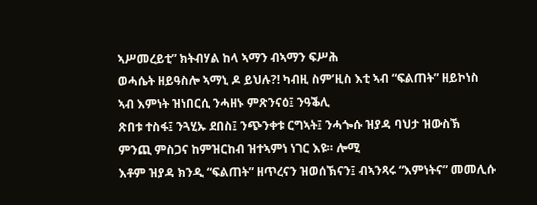ኣሥመረይቲ” ክትብሃል ከላ ኣማን ብኣማን ፍሥሕ
ወሓሴት ዘይዓስሎ ኣማኒ ዶ ይህሉ?! ካብዚ ስም’ዚስ እቲ ኣብ “ፍልጠት” ዘይኮነስ ኣብ እምነት ዝነበርሲ ንሓዘኑ ምጽንናዕ፤ ንዓቕሊ
ጽበቱ ተስፋ፤ ንጓሂኡ ደበስ፤ ንጭንቀቱ ርግኣት፤ ንሓጐሱ ዝያዳ ባህታ ዝውስኽ ምንጪ ምስጋና ከምዝርከብ ዝተኣምነ ነገር እዩ። ሎሚ
እቶም ዝያዳ ክንዲ “ፍልጠት” ዘጥረናን ዝወሰኽናን፤ ብኣንጻሩ “እምነትና” መመሊሱ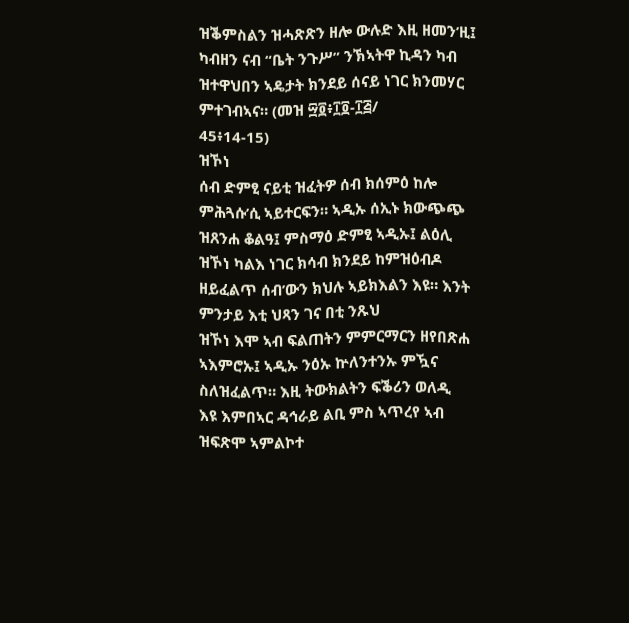ዝቕምስልን ዝሓጽጽን ዘሎ ውሉድ እዚ ዘመን’ዚ፤
ካብዘን ናብ “ቤት ንጉሥ” ንኽኣትዋ ኪዳን ካብ ዝተዋህበን ኣዴታት ክንደይ ሰናይ ነገር ክንመሃር ምተገብኣና። (መዝ ፵፬፥፲፬-፲፭/
45፥14-15)
ዝኾነ
ሰብ ድምፂ ናይቲ ዝፈትዎ ሰብ ክሰምዕ ከሎ ምሕጓሱ’ሲ ኣይተርፍን። ኣዲኡ ሰኢኑ ክውጭጭ ዝጸንሐ ቆልዓ፤ ምስማዕ ድምፂ ኣዲኡ፤ ልዕሊ
ዝኾነ ካልእ ነገር ክሳብ ክንደይ ከምዝዕብዶ ዘይፈልጥ ሰብ’ውን ክህሉ ኣይክእልን እዩ። እንት ምንታይ እቲ ህጻን ገና በቲ ንጹህ
ዝኾነ እሞ ኣብ ፍልጠትን ምምርማርን ዘየበጽሐ ኣእምሮኡ፤ ኣዲኡ ንዕኡ ኵለንተንኡ ምዃና ስለዝፈልጥ። እዚ ትውክልትን ፍቕሪን ወለዲ
እዩ እምበኣር ዳኅራይ ልቢ ምስ ኣጥረየ ኣብ ዝፍጽሞ ኣምልኮተ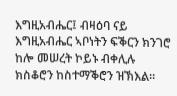እግዚአብሔር፤ ብዛዕባ ናይ እግዚአብሔር ኣቦነትን ፍቕርን ክንገሮ
ከሎ መሠረት ኮይኑ ብቀሊሉ ክስቆሮን ከስተማቕሮን ዝኽእል።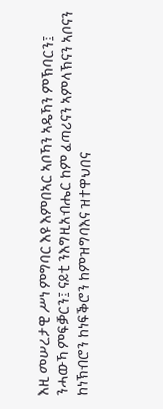እዚ መሠረታዊ ሥነ ምግባር እዩ እምበኣር ኣቦኻን ኣዴኻን ምኽባርን፤
ንሓውኻ ምፍቓርን፤ ናይቲ ንእግዚአብሔር ከም ፈጣሪናን ኣምላኽናን ኣቦናን ከነኽብሮን ከነፍቕሮን ከምዝግባእና ዝተዋህበና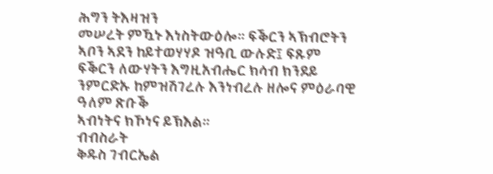ሕግን ትእዛዝን
መሠረት ምዃኑ እነስትውዕሎ። ፍቕርን ኣኽብሮትን ኣቦን ኣደን ከይተወሃሃዶ ዝዓቢ ውሉድ፤ ፍጹም ፍቕርን ለውሃትን እግዚአብሔር ክሳብ ክንደይ ንምርድኡ ከምዝሽገረሉ እንነብረሉ ዘሎና ምዕራባዊ ዓለም ጽቡቕ
ኣብነትና ክኾነና ይኽእል።
ብብስራት
ቅዱስ ገብርኤል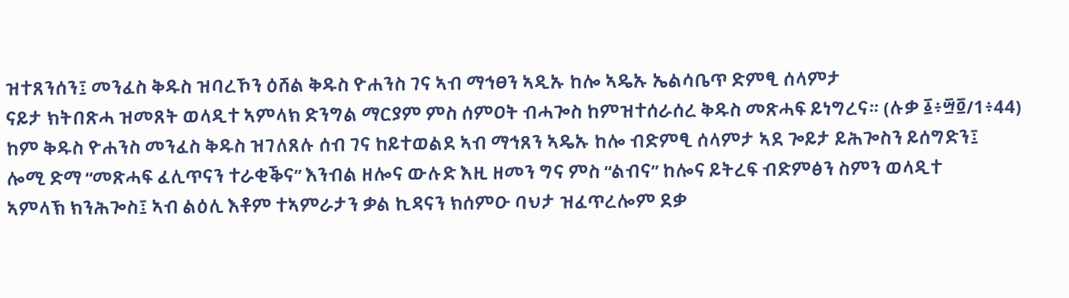ዝተጸንሰን፤ መንፈስ ቅዱስ ዝባረኾን ዕሸል ቅዱስ ዮሐንስ ገና ኣብ ማኅፀን ኣዲኡ ከሎ ኣዴኡ ኤልሳቤጥ ድምፂ ሰላምታ
ናይታ ክትበጽሓ ዝመጸት ወላዲተ ኣምላክ ድንግል ማርያም ምስ ሰምዐት ብሓጐስ ከምዝተሰራሰረ ቅዱስ መጽሓፍ ይነግረና። (ሉቃ ፩፥፵፬/1፥44)
ከም ቅዱስ ዮሐንስ መንፈስ ቅዱስ ዝገለጸሉ ሰብ ገና ከይተወልደ ኣብ ማኅጸን ኣዴኡ ከሎ ብድምፂ ሰላምታ ኣደ ጐይታ ይሕጐስን ይሰግድን፤
ሎሚ ድማ “መጽሓፍ ፈሊጥናን ተራቂቕና” እንብል ዘሎና ውሉድ እዚ ዘመን ግና ምስ “ልብና” ከሎና ይትረፍ ብድምፅን ስምን ወላዲተ
ኣምላኽ ክንሕጐስ፤ ኣብ ልዕሊ እቶም ተኣምራታን ቃል ኪዳናን ክሰምዑ ባህታ ዝፈጥረሎም ደቃ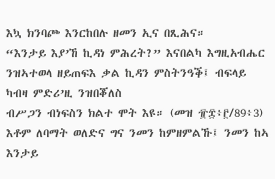እኳ ክንባጮ እንርከበሉ ዘመን ኢና በጺሕና።
“እንታይ እያ’ኸ ኪዳነ ምሕረት?” እናበልካ እግዚአብሔር ንዝኣተወላ ዘይጠፍእ ቃል ኪዳን ምስትንዓቕ፤ ብፍላይ ካብዛ ምድሪ’ዚ ንዝበቖለስ
ብሥጋን ብነፍስን ክልተ ሞት እዩ። (መዝ ፹፰፥፫/89፥3) እቶም ለባማት ወለድና ግና ንመን ከምዘምልኹ፤ ንመን ከኣ እንታይ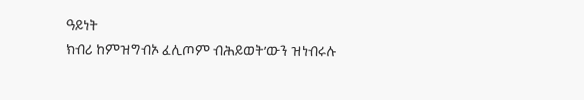ዓይነት
ክብሪ ከምዝግብኦ ፈሊጦም ብሕይወት’ውን ዝነብሩሉ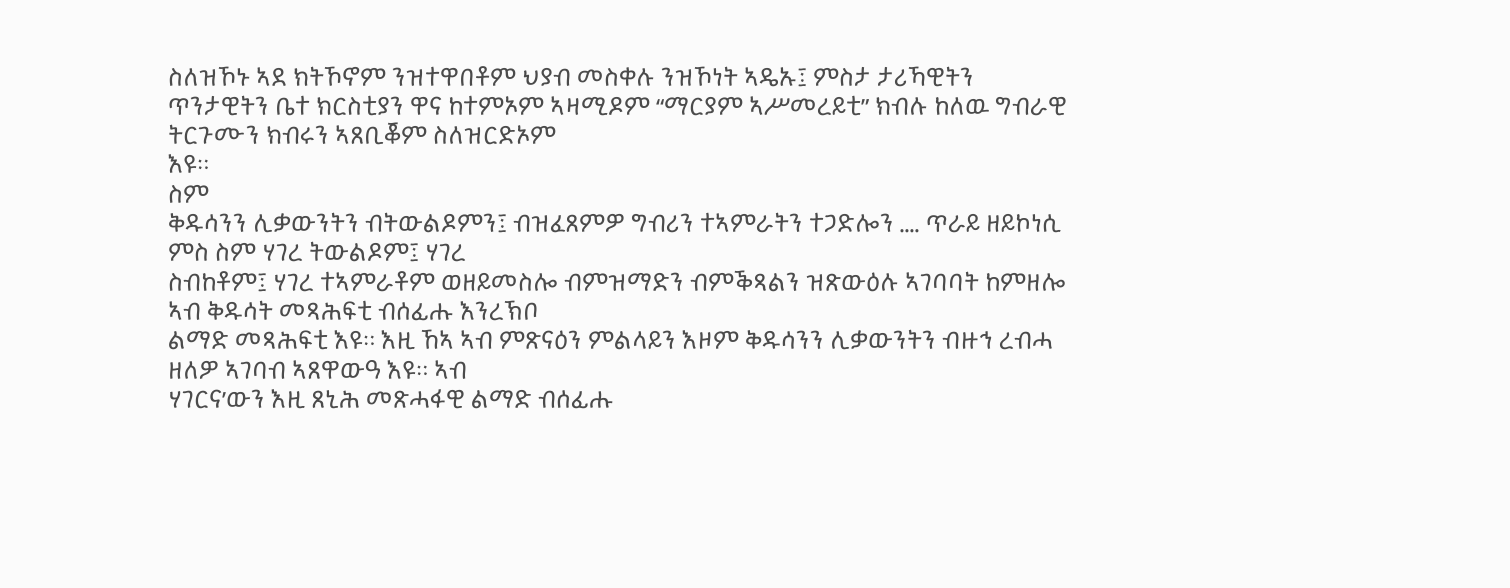ስለዝኾኑ ኣደ ክትኾኖም ንዝተዋበቶም ህያብ መስቀሉ ንዝኾነት ኣዴኡ፤ ምስታ ታሪኻዊትን
ጥንታዊትን ቤተ ክርስቲያን ዋና ከተምኦም ኣዛሚዶም “ማርያም ኣሥመረይቲ” ክብሉ ከለዉ ግብራዊ ትርጉሙን ክብሩን ኣጸቢቖም ስለዝርድኦም
እዩ።
ስም
ቅዱሳንን ሊቃውንትን ብትውልዶምን፤ ብዝፈጸምዎ ግብሪን ተኣምራትን ተጋድሎን …. ጥራይ ዘይኮነሲ ምስ ስም ሃገረ ትውልዶም፤ ሃገረ
ስብከቶም፤ ሃገረ ተኣምራቶም ወዘይመስሎ ብምዝማድን ብምቕጻልን ዝጽውዕሉ ኣገባባት ከምዘሎ ኣብ ቅዱሳት መጻሕፍቲ ብሰፊሑ እንረኽቦ
ልማድ መጻሕፍቲ እዩ። እዚ ኸኣ ኣብ ምጽናዕን ምልላይን እዞም ቅዱሳንን ሊቃውንትን ብዙኅ ረብሓ ዘለዎ ኣገባብ ኣጸዋውዓ እዩ። ኣብ
ሃገርና’ውን እዚ ጸኒሕ መጽሓፋዊ ልማድ ብሰፊሑ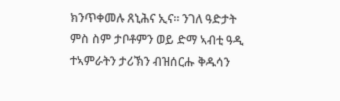ክንጥቀመሉ ጸኒሕና ኢና። ንገለ ዓድታት ምስ ስም ታቦቶምን ወይ ድማ ኣብቲ ዓዲ
ተኣምራትን ታሪኽን ብዝሰርሑ ቅዱሳን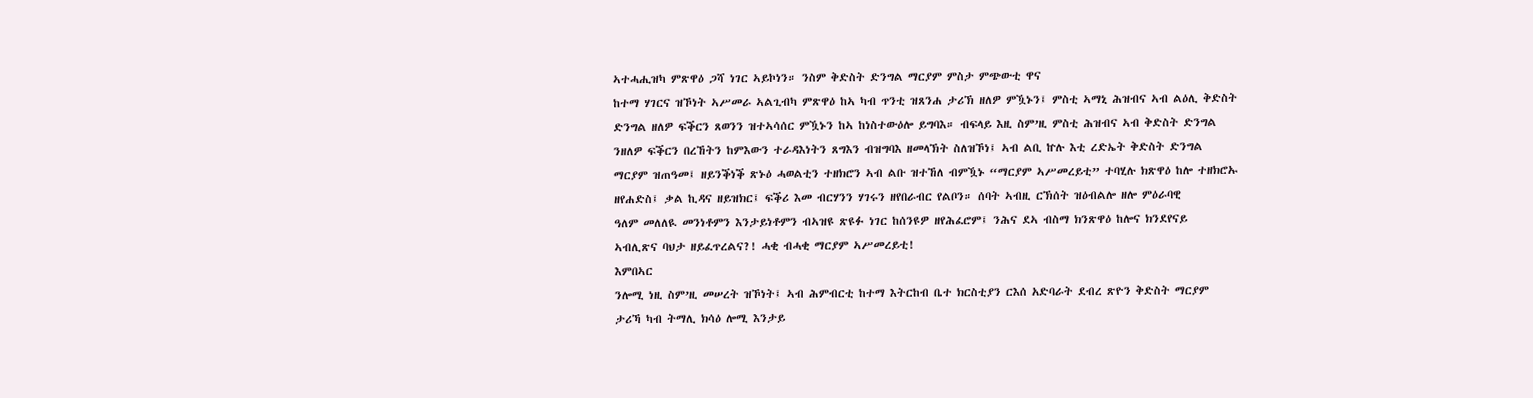ኣተሓሒዝካ ምጽዋዕ ጋሻ ነገር ኣይኮነን። ንስም ቅድስት ድንግል ማርያም ምስታ ምጭውቲ ዋና
ከተማ ሃገርና ዝኾነት ኣሥመራ ኣልጊብካ ምጽዋዕ ከኣ ካብ ጥንቲ ዝጸንሐ ታሪኽ ዘለዎ ምዃኑን፤ ምስቲ ኣማኒ ሕዝብና ኣብ ልዕሊ ቅድስት
ድንግል ዘለዎ ፍቕርን ጸወንን ዝተኣሳሰር ምዃኑን ከኣ ከነስተውዕሎ ይግባእ። ብፍላይ እዚ ስም’ዚ ምስቲ ሕዝብና ኣብ ቅድስት ድንግል
ንዘለዎ ፍቕርን በረኸትን ከምእውን ተራዳእነትን ጸግእን ብዝግባእ ዘመላኽት ስለዝኾነ፤ ኣብ ልቢ ኵሉ እቲ ረድኤት ቅድስት ድንግል
ማርያም ዝጠዓመ፤ ዘይንቕነቕ ጽኑዕ ሓወልቲን ተዘክሮን ኣብ ልቡ ዝተኸለ ብምዃኑ “ማርያም ኣሥመረይቲ” ተባሂሉ ክጽዋዕ ከሎ ተዘክሮኡ
ዘየሐድስ፤ ቃል ኪዳና ዘይዝክር፤ ፍቕሪ እመ ብርሃንን ሃገሩን ዘየበራብር የልቦን። ሰባት ኣብዚ ርኽሰት ዝዕብልሎ ዘሎ ምዕራባዊ
ዓለም መለለዪ መንነቶምን እንታይነቶምን ብኣዝዩ ጽዩፉ ነገር ከሰንዩዎ ዘየሕፈሮም፤ ንሕና ደኣ ብስማ ክንጽዋዕ ከሎና ክንደየናይ
ኣብሊጽና ባህታ ዘይፈጥረልና?! ሓቂ ብሓቂ ማርያም ኣሥመረይቲ!
እምበኣር
ንሎሚ ነዚ ስም’ዚ መሠረት ዝኾነት፤ ኣብ ሕምብርቲ ከተማ እትርከብ ቤተ ክርስቲያን ርእሰ አድባራት ደብረ ጽዮን ቅድስት ማርያም
ታሪኻ ካብ ትማሊ ክሳዕ ሎሚ እንታይ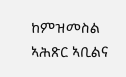ከምዝመስል ኣሕጽር ኣቢልና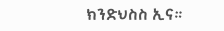ክንድህስስ ኢና።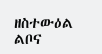ዘስተውዕል ልቦና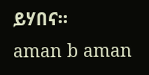ይሃበና።
aman b aman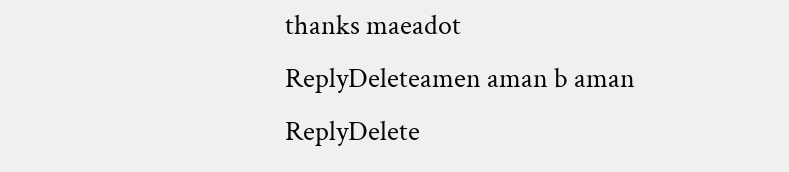thanks maeadot
ReplyDeleteamen aman b aman
ReplyDelete